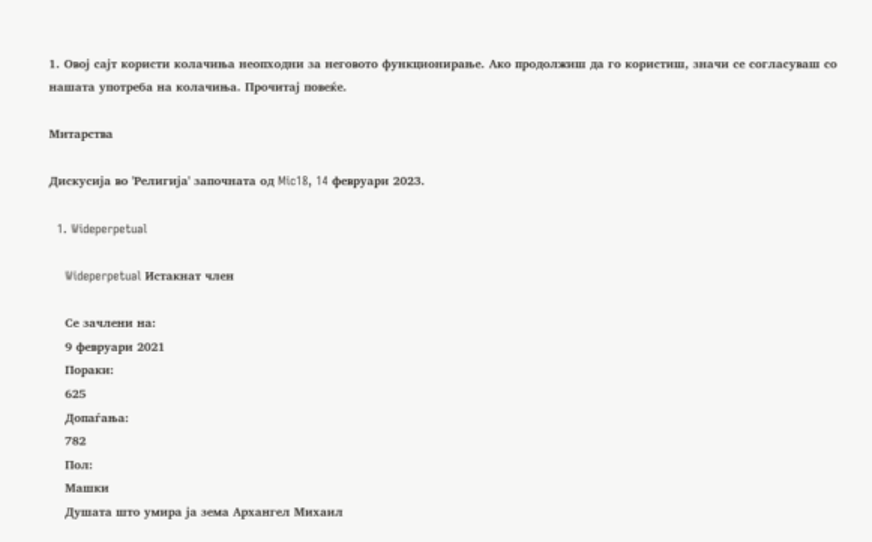1. Овој сајт користи колачиња неопходни за неговото функционирање. Ако продолжиш да го користиш, значи се согласуваш со нашата употреба на колачиња. Прочитај повеќе.

Митарства

Дискусија во 'Религија' започната од Mic18, 14 февруари 2023.

  1. Wideperpetual

    Wideperpetual Истакнат член

    Се зачлени на:
    9 февруари 2021
    Пораки:
    625
    Допаѓања:
    782
    Пол:
    Машки
    Душата што умира ја зема Архангел Михаил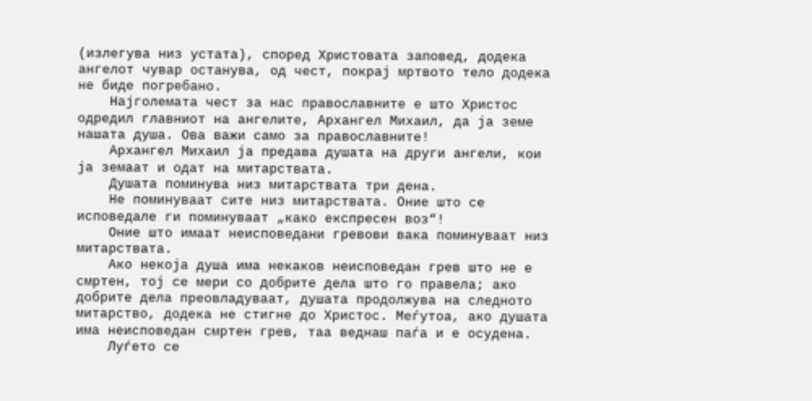(излегува низ устата), според Христовата заповед, додека ангелот чувар останува, од чест, покрај мртвото тело додека не биде погребано.
    Најголемата чест за нас православните е што Христос одредил главниот на ангелите, Архангел Михаил, да ја земе нашата душа. Ова важи само за православните!
    Архангел Михаил ја предава душата на други ангели, кои ја земаат и одат на митарствата.
    Душата поминува низ митарствата три дена.
    Не поминуваат сите низ митарствата. Оние што се исповедале ги поминуваат „како експресен воз“!
    Оние што имаат неисповедани гревови вака поминуваат низ митарствата.
    Ако некоја душа има некаков неисповедан грев што не е смртен, тој се мери со добрите дела што го правела; ако добрите дела преовладуваат, душата продолжува на следното митарство, додека не стигне до Христос. Меѓутоа, ако душата има неисповедан смртен грев, таа веднаш паѓа и е осудена.
    Луѓето се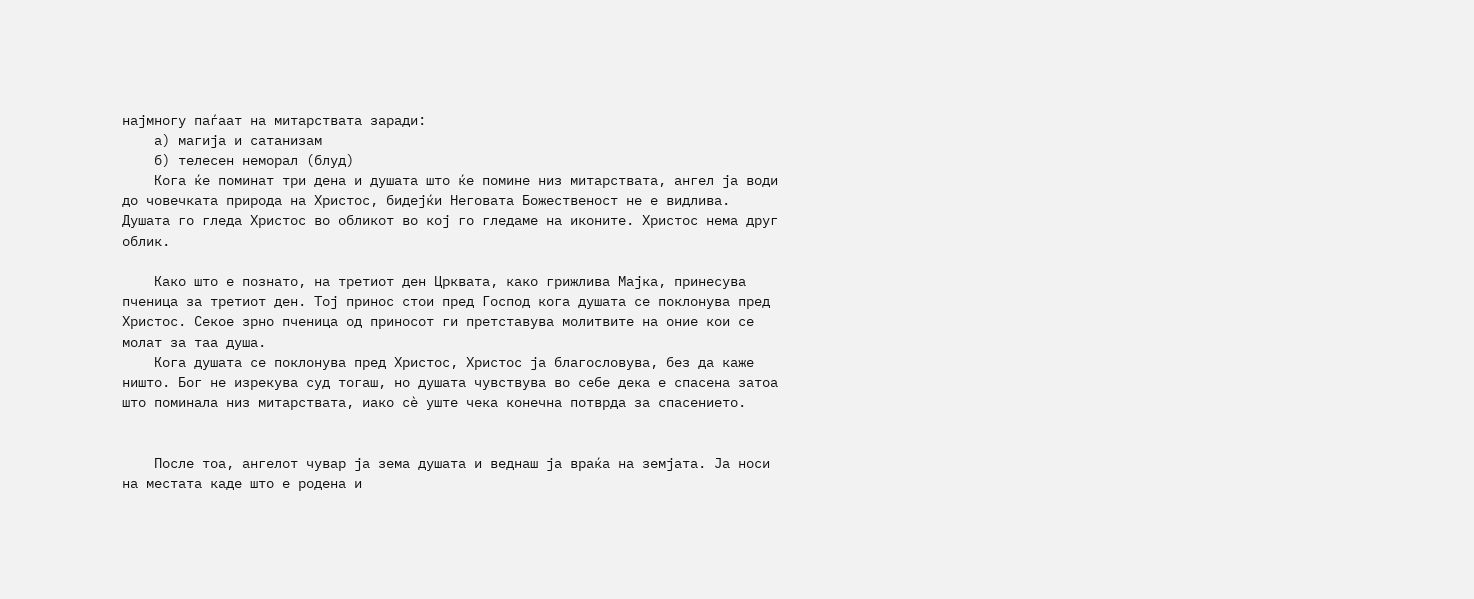најмногу паѓаат на митарствата заради:
    а) магија и сатанизам
    б) телесен неморал (блуд)
    Кога ќе поминат три дена и душата што ќе помине низ митарствата, ангел ја води до човечката природа на Христос, бидејќи Неговата Божественост не е видлива. Душата го гледа Христос во обликот во кој го гледаме на иконите. Христос нема друг облик.

    Како што е познато, на третиот ден Црквата, како грижлива Мајка, принесува пченица за третиот ден. Тој принос стои пред Господ кога душата се поклонува пред Христос. Секое зрно пченица од приносот ги претставува молитвите на оние кои се молат за таа душа.
    Кога душата се поклонува пред Христос, Христос ја благословува, без да каже ништо. Бог не изрекува суд тогаш, но душата чувствува во себе дека е спасена затоа што поминала низ митарствата, иако сè уште чека конечна потврда за спасението.


    После тоа, ангелот чувар ја зема душата и веднаш ја враќа на земјата. Ја носи на местата каде што е родена и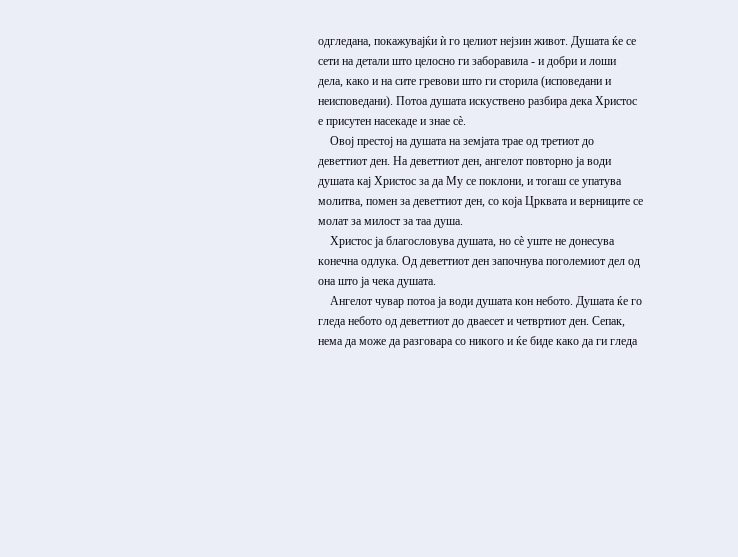одгледана, покажувајќи ѝ го целиот нејзин живот. Душата ќе се сети на детали што целосно ги заборавила - и добри и лоши дела, како и на сите гревови што ги сторила (исповедани и неисповедани). Потоа душата искуствено разбира дека Христос е присутен насекаде и знае сè.
    Овој престој на душата на земјата трае од третиот до деветтиот ден. На деветтиот ден, ангелот повторно ја води душата кај Христос за да Му се поклони, и тогаш се упатува молитва, помен за деветтиот ден, со која Црквата и верниците се молат за милост за таа душа.
    Христос ја благословува душата, но сè уште не донесува конечна одлука. Од деветтиот ден започнува поголемиот дел од она што ја чека душата.
    Ангелот чувар потоа ја води душата кон небото. Душата ќе го гледа небото од деветтиот до дваесет и четвртиот ден. Сепак, нема да може да разговара со никого и ќе биде како да ги гледа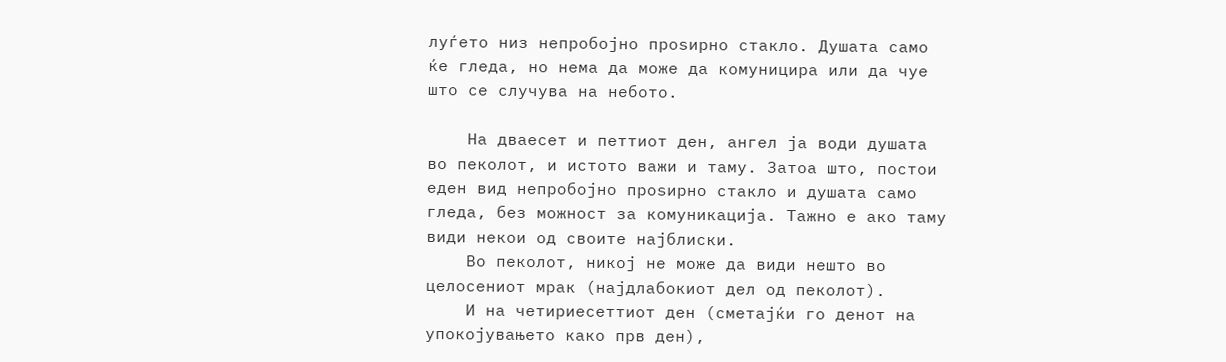луѓето низ непробојно проѕирно стакло. Душата само ќе гледа, но нема да може да комуницира или да чуе што се случува на небото.

    На дваесет и петтиот ден, ангел ја води душата во пеколот, и истото важи и таму. Затоа што, постои еден вид непробојно проѕирно стакло и душата само гледа, без можност за комуникација. Тажно е ако таму види некои од своите најблиски.
    Во пеколот, никој не може да види нешто во целосениот мрак (најдлабокиот дел од пеколот).
    И на четириесеттиот ден (сметајќи го денот на упокојувањето како прв ден),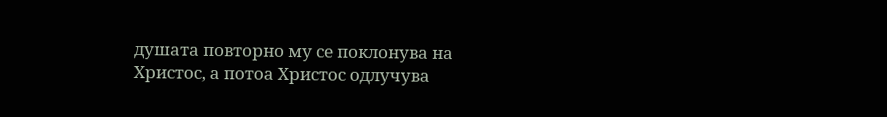душата повторно му се поклонува на Христос, а потоа Христос одлучува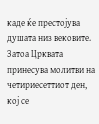каде ќе престојува душата низ вековите. Затоа Црквата принесува молитви на четириесеттиот ден, кој се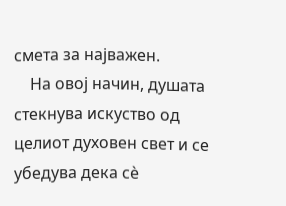смета за најважен.
    На овој начин, душата стекнува искуство од целиот духовен свет и се убедува дека сè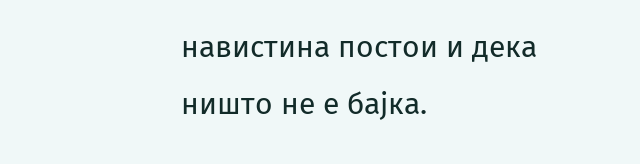навистина постои и дека ништо не е бајка.